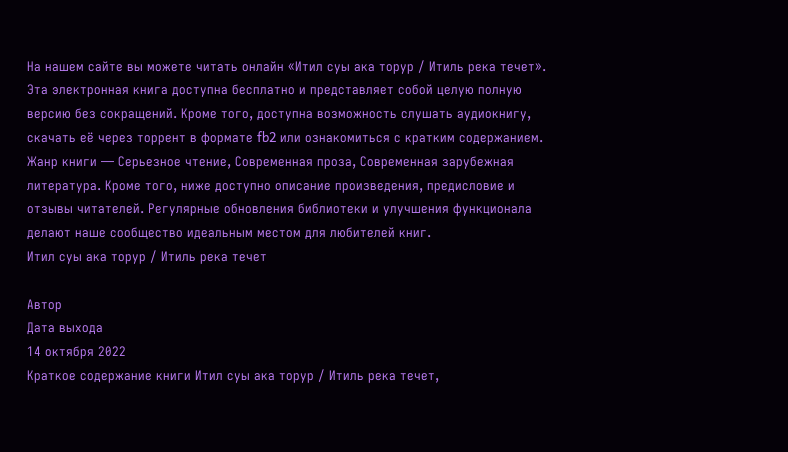На нашем сайте вы можете читать онлайн «Итил суы ака торур / Итиль река течет». Эта электронная книга доступна бесплатно и представляет собой целую полную версию без сокращений. Кроме того, доступна возможность слушать аудиокнигу, скачать её через торрент в формате fb2 или ознакомиться с кратким содержанием. Жанр книги — Серьезное чтение, Современная проза, Современная зарубежная литература. Кроме того, ниже доступно описание произведения, предисловие и отзывы читателей. Регулярные обновления библиотеки и улучшения функционала делают наше сообщество идеальным местом для любителей книг.
Итил суы ака торур / Итиль река течет

Автор
Дата выхода
14 октября 2022
Краткое содержание книги Итил суы ака торур / Итиль река течет,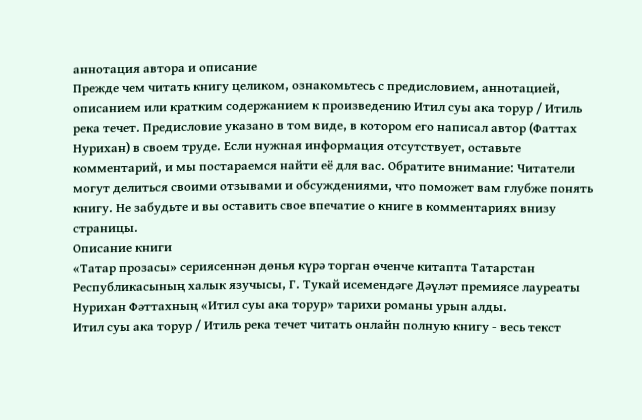аннотация автора и описание
Прежде чем читать книгу целиком, ознакомьтесь с предисловием, аннотацией, описанием или кратким содержанием к произведению Итил суы ака торур / Итиль река течет. Предисловие указано в том виде, в котором его написал автор (Фаттах Нурихан) в своем труде. Если нужная информация отсутствует, оставьте комментарий, и мы постараемся найти её для вас. Обратите внимание: Читатели могут делиться своими отзывами и обсуждениями, что поможет вам глубже понять книгу. Не забудьте и вы оставить свое впечатие о книге в комментариях внизу страницы.
Описание книги
«Татар прозасы» сериясеннән дөнья күрә торган өченче китапта Татарстан Республикасының халык язучысы, Г. Тукай исемендәге Дәүләт премиясе лауреаты Нурихан Фәттахның «Итил суы ака торур» тарихи романы урын алды.
Итил суы ака торур / Итиль река течет читать онлайн полную книгу - весь текст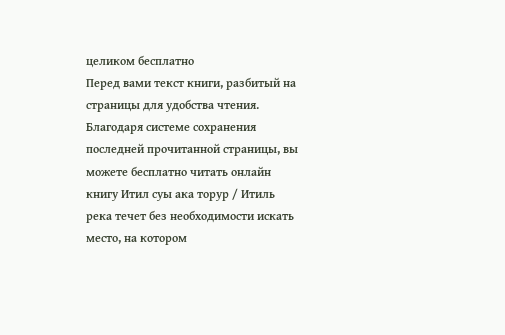целиком бесплатно
Перед вами текст книги, разбитый на страницы для удобства чтения. Благодаря системе сохранения последней прочитанной страницы, вы можете бесплатно читать онлайн книгу Итил суы ака торур / Итиль река течет без необходимости искать место, на котором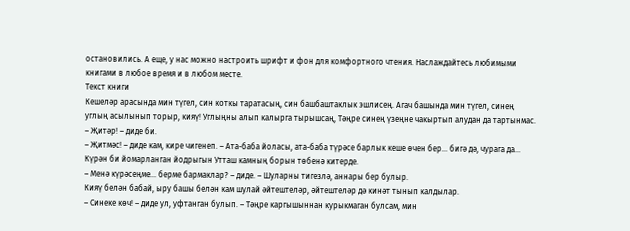остановились. А еще, у нас можно настроить шрифт и фон для комфортного чтения. Наслаждайтесь любимыми книгами в любое время и в любом месте.
Текст книги
Кешеләр арасында мин түгел, син коткы таратасың, син башбаштаклык эшлисең. Агач башында мин түгел, синең углың асылынып торыр, кияү! Углыңны алып калырга тырышсаң, Тәңре синең үзеңне чакыртып алудан да тартынмас.
– Җитәр! – диде би.
– Җитмәс! – диде кам, кире чигенеп. – Ата-баба йоласы, ата-баба түрәсе барлык кеше өчен бер… бигә дә, чурага да…
Күрән би йомарланган йодрыгын Утташ камның борын төбенә китерде.
– Менә күрәсеңме… берме бармаклар? – диде. – Шуларны тигезлә, аннары бер булыр.
Кияү белән бабай, ыру башы белән кам шулай әйтештеләр, әйтештеләр дә кинәт тынып калдылар.
– Синеке көч! – диде ул, уфтанган булып. – Тәңре каргышыннан курыкмаган булсам, мин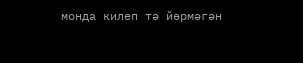монда килеп тә йөрмәгән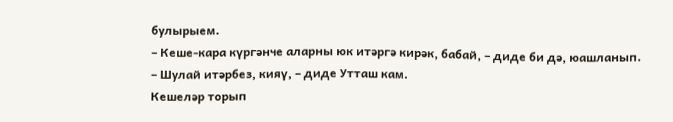булырыем.
– Кеше-кара күргәнче аларны юк итәргә кирәк, бабай, – диде би дә, юашланып.
– Шулай итәрбез, кияү, – диде Утташ кам.
Кешеләр торып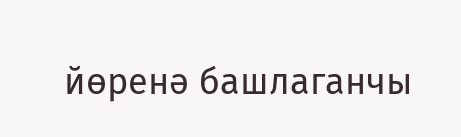йөренә башлаганчы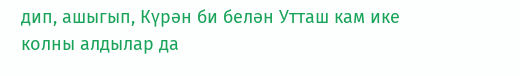дип, ашыгып, Күрән би белән Утташ кам ике колны алдылар да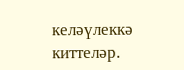келәүлеккә киттеләр.